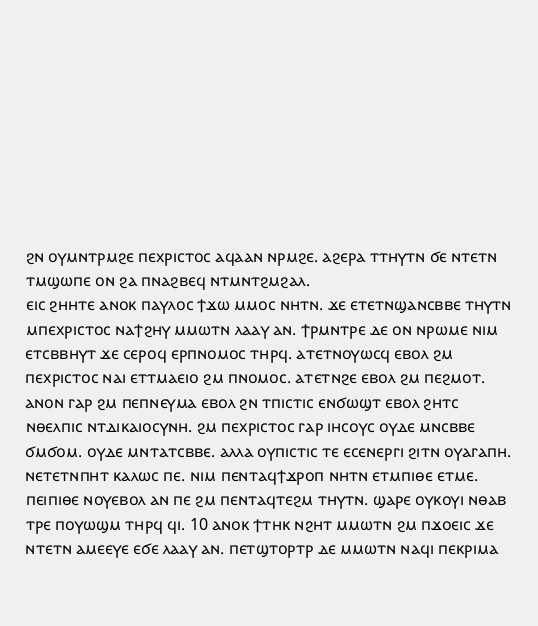ϩⲛ ⲟⲩⲙⲛⲧⲣⲙϩⲉ ⲡⲉⲭⲣⲓⲥⲧⲟⲥ ⲁϥⲁⲁⲛ ⲛⲣⲙϩⲉ. ⲁϩⲉⲣⲁ ⲧⲧⲏⲩⲧⲛ ϭⲉ ⲛⲧⲉⲧⲛ ⲧⲙϣⲱⲡⲉ ⲟⲛ ϩⲁ ⲡⲛⲁϩⲃⲉϥ ⲛⲧⲙⲛⲧϩⲙϩⲁⲗ.
ⲉⲓⲥ ϩⲏⲏⲧⲉ ⲁⲛⲟⲕ ⲡⲁⲩⲗⲟⲥ ϯϫⲱ ⲙⲙⲟⲥ ⲛⲏⲧⲛ. ϫⲉ ⲉⲧⲉⲧⲛϣⲁⲛⲥⲃⲃⲉ ⲧⲏⲩⲧⲛ ⲙⲡⲉⲭⲣⲓⲥⲧⲟⲥ ⲛⲁϯϩⲏⲩ ⲙⲙⲱⲧⲛ ⲗⲁⲁⲩ ⲁⲛ. ϯⲣⲙⲛⲧⲣⲉ ⲇⲉ ⲟⲛ ⲛⲣⲱⲙⲉ ⲛⲓⲙ ⲉⲧⲥⲃⲃⲏⲩⲧ ϫⲉ ⲥⲉⲣⲟϥ ⲉⲣⲡⲛⲟⲙⲟⲥ ⲧⲏⲣϥ. ⲁⲧⲉⲧⲛⲟⲩⲱⲥϥ ⲉⲃⲟⲗ ϩⲙ ⲡⲉⲭⲣⲓⲥⲧⲟⲥ ⲛⲁⲓ ⲉⲧⲧⲙⲁⲉⲓⲟ ϩⲙ ⲡⲛⲟⲙⲟⲥ. ⲁⲧⲉⲧⲛϩⲉ ⲉⲃⲟⲗ ϩⲙ ⲡⲉϩⲙⲟⲧ. ⲁⲛⲟⲛ ⲅⲁⲣ ϩⲙ ⲡⲉⲡⲛⲉⲩⲙⲁ ⲉⲃⲟⲗ ϩⲛ ⲧⲡⲓⲥⲧⲓⲥ ⲉⲛϭⲱϣⲧ ⲉⲃⲟⲗ ϩⲏⲧⲥ ⲛⲑⲉⲗⲡⲓⲥ ⲛⲧⲇⲓⲕⲁⲓⲟⲥⲩⲛⲏ. ϩⲙ ⲡⲉⲭⲣⲓⲥⲧⲟⲥ ⲅⲁⲣ ⲓⲏⲥⲟⲩⲥ ⲟⲩⲇⲉ ⲙⲛⲥⲃⲃⲉ ϭⲙϭⲟⲙ. ⲟⲩⲇⲉ ⲙⲛⲧⲁⲧⲥⲃⲃⲉ. ⲁⲗⲗⲁ ⲟⲩⲡⲓⲥⲧⲓⲥ ⲧⲉ ⲉⲥⲉⲛⲉⲣⲅⲓ ϩⲓⲧⲛ ⲟⲩⲁⲅⲁⲡⲏ.
ⲛⲉⲧⲉⲧⲛⲡⲏⲧ ⲕⲁⲗⲱⲥ ⲡⲉ. ⲛⲓⲙ ⲡⲉⲛⲧⲁϥϯϫⲣⲟⲡ ⲛⲏⲧⲛ ⲉⲧⲙⲡⲓⲑⲉ ⲉⲧⲙⲉ. ⲡⲉⲓⲡⲓⲑⲉ ⲛⲟⲩⲉⲃⲟⲗ ⲁⲛ ⲡⲉ ϩⲙ ⲡⲉⲛⲧⲁϥⲧⲉϩⲙ ⲧⲏⲩⲧⲛ. ϣⲁⲣⲉ ⲟⲩⲕⲟⲩⲓ ⲛⲑⲁⲃ ⲧⲣⲉ ⲡⲟⲩⲱϣⲙ ⲧⲏⲣϥ ϥⲓ. 10 ⲁⲛⲟⲕ ϯⲧⲏⲕ ⲛϩⲏⲧ ⲙⲙⲱⲧⲛ ϩⲙ ⲡϫⲟⲉⲓⲥ ϫⲉ ⲛⲧⲉⲧⲛ ⲁⲙⲉⲉⲩⲉ ⲉϭⲉ ⲗⲁⲁⲩ ⲁⲛ. ⲡⲉⲧϣⲧⲟⲣⲧⲣ ⲇⲉ ⲙⲙⲱⲧⲛ ⲛⲁϥⲓ ⲡⲉⲕⲣⲓⲙⲁ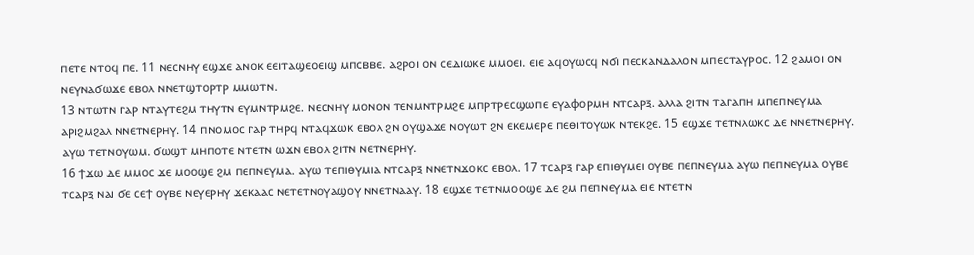ⲡⲉⲧⲉ ⲛⲧⲟϥ ⲡⲉ. 11 ⲛⲉⲥⲛⲏⲩ ⲉϣϫⲉ ⲁⲛⲟⲕ ⲉⲉⲓⲧⲁϣⲉⲟⲉⲓϣ ⲙⲡⲥⲃⲃⲉ. ⲁϩⲣⲟⲓ ⲟⲛ ⲥⲉⲇⲓⲱⲕⲉ ⲙⲙⲟⲉⲓ. ⲉⲓⲉ ⲁϥⲟⲩⲱⲥϥ ⲛϭⲓ ⲡⲉⲥⲕⲁⲛⲇⲁⲗⲟⲛ ⲙⲡⲉⲥⲧⲁⲩⲣⲟⲥ. 12 ϩⲁⲙⲟⲓ ⲟⲛ ⲛⲉⲩⲛⲁϭⲱϫⲉ ⲉⲃⲟⲗ ⲛⲛⲉⲧϣⲧⲟⲣⲧⲣ ⲙⲙⲱⲧⲛ.
13 ⲛⲧⲱⲧⲛ ⲅⲁⲣ ⲛⲧⲁⲩⲧⲉϩⲙ ⲧⲏⲩⲧⲛ ⲉⲩⲙⲛⲧⲣⲙϩⲉ. ⲛⲉⲥⲛⲏⲩ ⲙⲟⲛⲟⲛ ⲧⲉⲛⲙⲛⲧⲣⲙϩⲉ ⲙⲡⲣⲧⲣⲉⲥϣⲱⲡⲉ ⲉⲩⲁⲫⲟⲣⲙⲏ ⲛⲧⲥⲁⲣⲝ. ⲁⲗⲗⲁ ϩⲓⲧⲛ ⲧⲁⲅⲁⲡⲏ ⲙⲡⲉⲡⲛⲉⲩⲙⲁ ⲁⲣⲓϩⲙϩⲁⲗ ⲛⲛⲉⲧⲛⲉⲣⲏⲩ. 14 ⲡⲛⲟⲙⲟⲥ ⲅⲁⲣ ⲧⲏⲣϥ ⲛⲧⲁϥϫⲱⲕ ⲉⲃⲟⲗ ϩⲛ ⲟⲩϣⲁϫⲉ ⲛⲟⲩⲱⲧ ϩⲛ ⲉⲕⲉⲙⲉⲣⲉ ⲡⲉⲑⲓⲧⲟⲩⲱⲕ ⲛⲧⲉⲕϩⲉ. 15 ⲉϣϫⲉ ⲧⲉⲧⲛⲗⲱⲕⲥ ⲇⲉ ⲛⲛⲉⲧⲛⲉⲣⲏⲩ. ⲁⲩⲱ ⲧⲉⲧⲛⲟⲩⲱⲙ. ϭⲱϣⲧ ⲙⲏⲡⲟⲧⲉ ⲛⲧⲉⲧⲛ ⲱϫⲛ ⲉⲃⲟⲗ ϩⲓⲧⲛ ⲛⲉⲧⲛⲉⲣⲏⲩ.
16 ϯϫⲱ ⲇⲉ ⲙⲙⲟⲥ ϫⲉ ⲙⲟⲟϣⲉ ϩⲙ ⲡⲉⲡⲛⲉⲩⲙⲁ. ⲁⲩⲱ ⲧⲉⲡⲓⲑⲩⲙⲓⲁ ⲛⲧⲥⲁⲣⲝ ⲛⲛⲉⲧⲛϫⲟⲕⲥ ⲉⲃⲟⲗ. 17 ⲧⲥⲁⲣⲝ ⲅⲁⲣ ⲉⲡⲓⲑⲩⲙⲉⲓ ⲟⲩⲃⲉ ⲡⲉⲡⲛⲉⲩⲙⲁ ⲁⲩⲱ ⲡⲉⲡⲛⲉⲩⲙⲁ ⲟⲩⲃⲉ ⲧⲥⲁⲣⲝ ⲛⲁⲓ ϭⲉ ⲥⲉϯ ⲟⲩⲃⲉ ⲛⲉⲩⲉⲣⲏⲩ ϫⲉⲕⲁⲁⲥ ⲛⲉⲧⲉⲧⲛⲟⲩⲁϣⲟⲩ ⲛⲛⲉⲧⲛⲁⲁⲩ. 18 ⲉϣϫⲉ ⲧⲉⲧⲛⲙⲟⲟϣⲉ ⲇⲉ ϩⲙ ⲡⲉⲡⲛⲉⲩⲙⲁ ⲉⲓⲉ ⲛⲧⲉⲧⲛ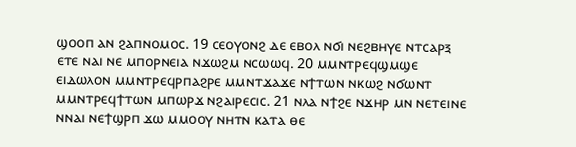ϣⲟⲟⲡ ⲁⲛ ϩⲁⲡⲛⲟⲙⲟⲥ. 19 ⲥⲉⲟⲩⲟⲛϩ ⲇⲉ ⲉⲃⲟⲗ ⲛϭⲓ ⲛⲉϩⲃⲏⲩⲉ ⲛⲧⲥⲁⲣⲝ ⲉⲧⲉ ⲛⲁⲓ ⲛⲉ ⲙⲡⲟⲣⲛⲉⲓⲁ ⲛϫⲱϩⲙ ⲛⲥⲱⲱϥ. 20 ⲙⲙⲛⲧⲣⲉϥϣⲙϣⲉ ⲉⲓⲇⲱⲗⲟⲛ ⲙⲙⲛⲧⲣⲉϥⲣⲡⲁϩⲣⲉ ⲙⲙⲛⲧϫⲁϫⲉ ⲛϯⲧⲱⲛ ⲛⲕⲱϩ ⲛϭⲱⲛⲧ ⲙⲙⲛⲧⲣⲉϥϯⲧⲱⲛ ⲙⲡⲱⲣϫ ⲛϩⲁⲓⲣⲉⲥⲓⲥ. 21 ⲛⲗⲁ ⲛϯϩⲉ ⲛϫⲏⲣ ⲙⲛ ⲛⲉⲧⲉⲓⲛⲉ ⲛⲛⲁⲓ ⲛⲉϯϣⲣⲡ ϫⲱ ⲙⲙⲟⲟⲩ ⲛⲏⲧⲛ ⲕⲁⲧⲁ ⲑⲉ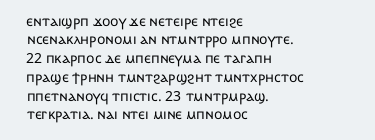ⲉⲛⲧⲁⲓϣⲣⲡ ϫⲟⲟⲩ ϫⲉ ⲛⲉⲧⲉⲓⲣⲉ ⲛⲧⲉⲓϩⲉ ⲛⲥⲉⲛⲁⲕⲗⲏⲣⲟⲛⲟⲙⲓ ⲁⲛ ⲛⲧⲙⲛⲧⲣⲣⲟ ⲙⲡⲛⲟⲩⲧⲉ.
22 ⲡⲕⲁⲣⲡⲟⲥ ⲇⲉ ⲙⲡⲉⲡⲛⲉⲩⲙⲁ ⲡⲉ ⲧⲁⲅⲁⲡⲏ ⲡⲣⲁϣⲉ ϯⲣⲏⲛⲏ ⲧⲙⲛⲧϩⲁⲣϣϩⲏⲧ ⲧⲙⲛⲧⲭⲣⲏⲥⲧⲟⲥ ⲡⲡⲉⲧⲛⲁⲛⲟⲩϥ ⲧⲡⲓⲥⲧⲓⲥ. 23 ⲧⲙⲛⲧⲣⲙⲣⲁϣ. ⲧⲉⲅⲕⲣⲁⲧⲓⲁ. ⲛⲁⲓ ⲛⲧⲉⲓ ⲙⲓⲛⲉ ⲙⲡⲛⲟⲙⲟⲥ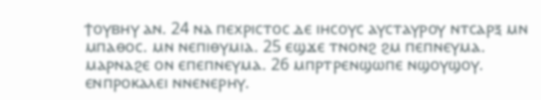ϯⲟⲩⲃⲏⲩ ⲁⲛ. 24 ⲛⲁ ⲡⲉⲭⲣⲓⲥⲧⲟⲥ ⲇⲉ ⲓⲏⲥⲟⲩⲥ ⲁⲩⲥⲧⲁⲩⲣⲟⲩ ⲛⲧⲥⲁⲣⲝ ⲙⲛ ⲙⲡⲁⲑⲟⲥ. ⲙⲛ ⲛⲉⲡⲓⲑⲩⲙⲓⲁ. 25 ⲉϣϫⲉ ⲧⲛⲟⲛϩ ϩⲙ ⲡⲉⲡⲛⲉⲩⲙⲁ. ⲙⲁⲣⲛⲁϩⲉ ⲟⲛ ⲉⲡⲉⲡⲛⲉⲩⲙⲁ. 26 ⲙⲡⲣⲧⲣⲉⲛϣⲱⲡⲉ ⲛϣⲟⲩϣⲟⲩ. ⲉⲛⲡⲣⲟⲕⲁⲗⲉⲓ ⲛⲛⲉⲛⲉⲣⲏⲩ.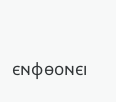ⲉⲛⲫⲑⲟⲛⲉⲓ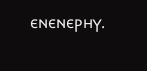ⲉⲛⲉⲛⲉⲣⲏⲩ.